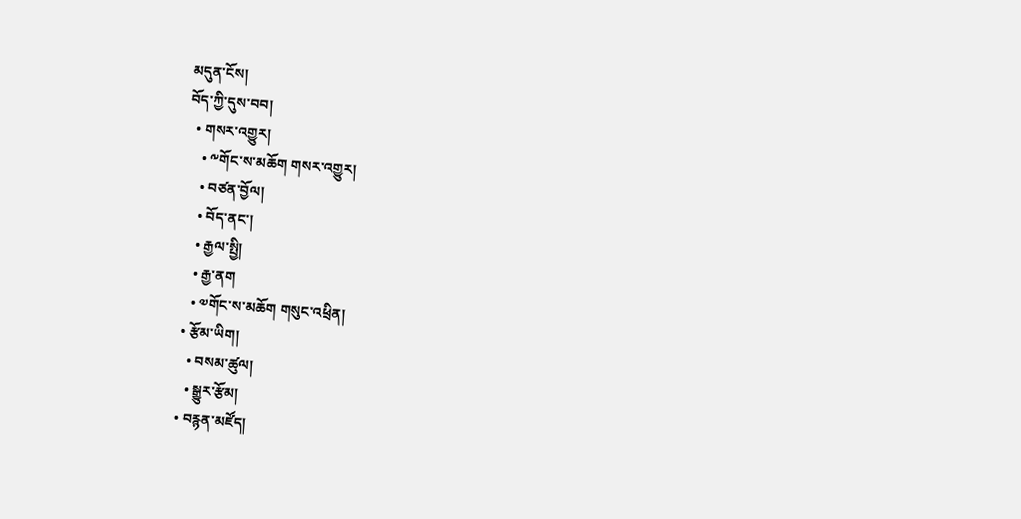མདུན་ངོས།
བོད་ཀྱི་དུས་བབ།
  • གསར་འགྱུར།
    • ༸གོང་ས་མཆོག གསར་འགྱུར།
    • བཙན་བྱོལ།
    • བོད་ནང་།
    • རྒྱལ་སྤྱི།
    • རྒྱ་ནག
    • ༧གོང་ས་མཆོག གསུང་འཕྲིན།
  • རྩོམ་ཡིག།
    • བསམ་ཚུལ།
    • སྒྱུར་རྩོམ།
  • བརྙན་མཛོད།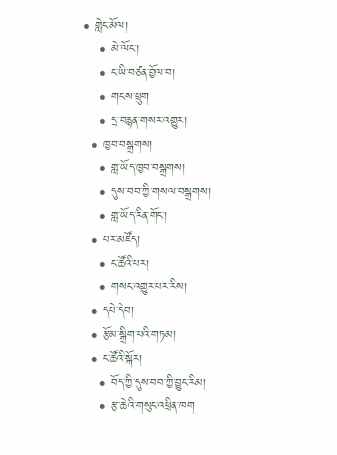• གླེང་མོལ།
    • མེ་ལོང་།
    • ང་ཡི་བཙན་བྱོལ་བ།
    • གངས་ཕྲུག
    • དྲ་བརྙན་གསར་འགྱུར།
  • ཁྱབ་བསྒྲགས།
    • གླ་ཡོད་ཁྱབ་བསྒྲགས།
    • དུས་བབ་ཀྱི་གསལ་བསྒྲགས།
    • གླ་ཡོད་རིན་གོང་།
  • པར་མཛོད།
    • ང་ཚོའི་པར།
    • གསང་འགྱུར་པར་རིས།
  • དཔེ་དེབ།
  • རྩོམ་སྒྲིག་པའི་གཏམ།
  • ང་ཚོའི་སྐོར།
    • བོད་ཀྱི་དུས་བབ་ཀྱི་བྱུང་རིམ།
    • རྩ་ཆེའི་གསུང་འཕྲིན་ཁག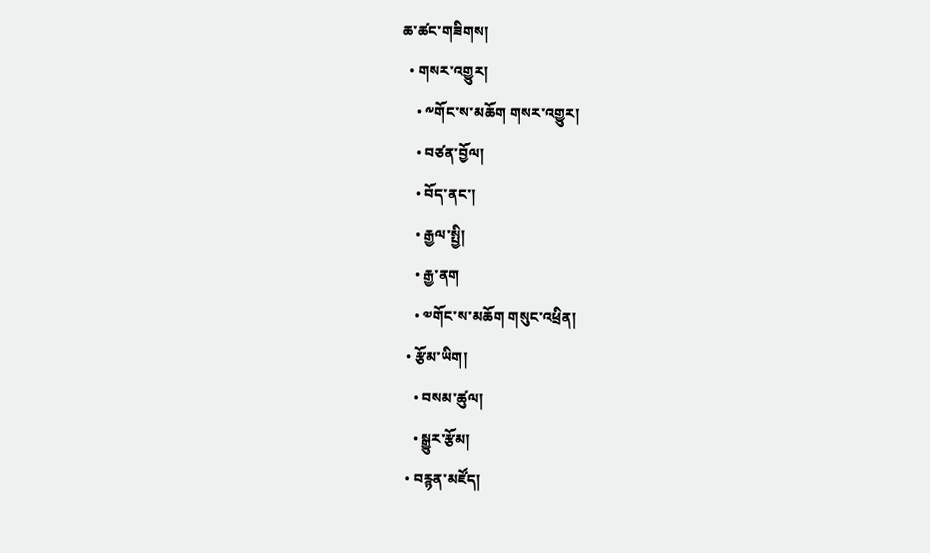ཆ་ཚང་གཟིགས།
  • གསར་འགྱུར།
    • ༸གོང་ས་མཆོག གསར་འགྱུར།
    • བཙན་བྱོལ།
    • བོད་ནང་།
    • རྒྱལ་སྤྱི།
    • རྒྱ་ནག
    • ༧གོང་ས་མཆོག གསུང་འཕྲིན།
  • རྩོམ་ཡིག།
    • བསམ་ཚུལ།
    • སྒྱུར་རྩོམ།
  • བརྙན་མཛོད།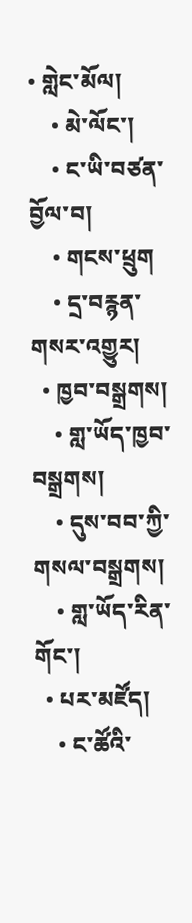• གླེང་མོལ།
    • མེ་ལོང་།
    • ང་ཡི་བཙན་བྱོལ་བ།
    • གངས་ཕྲུག
    • དྲ་བརྙན་གསར་འགྱུར།
  • ཁྱབ་བསྒྲགས།
    • གླ་ཡོད་ཁྱབ་བསྒྲགས།
    • དུས་བབ་ཀྱི་གསལ་བསྒྲགས།
    • གླ་ཡོད་རིན་གོང་།
  • པར་མཛོད།
    • ང་ཚོའི་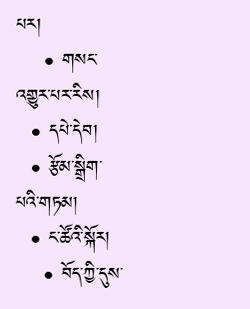པར།
    • གསང་འགྱུར་པར་རིས།
  • དཔེ་དེབ།
  • རྩོམ་སྒྲིག་པའི་གཏམ།
  • ང་ཚོའི་སྐོར།
    • བོད་ཀྱི་དུས་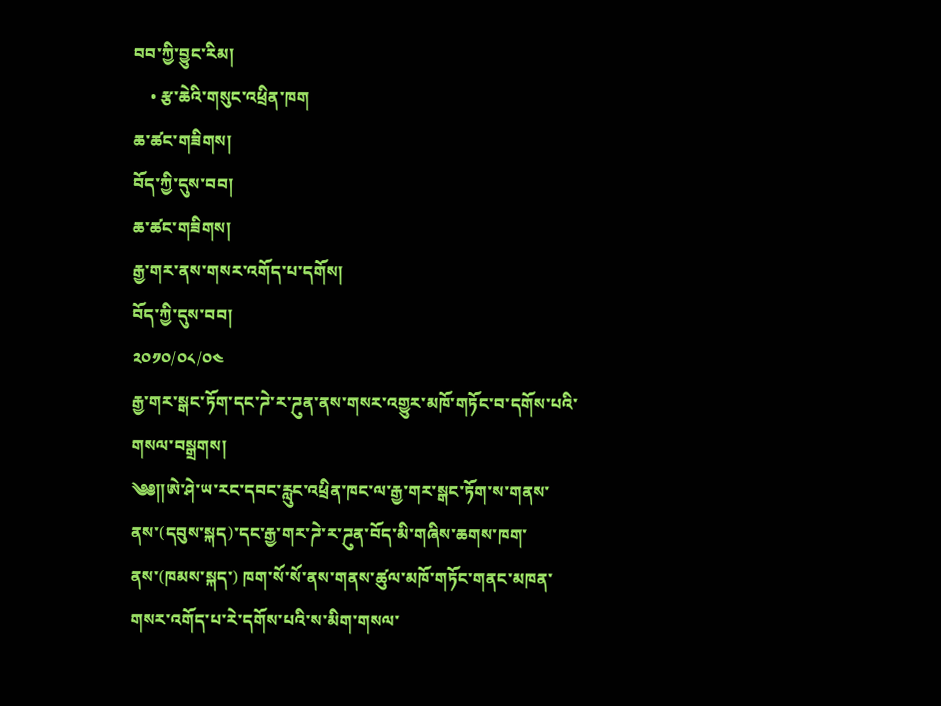བབ་ཀྱི་བྱུང་རིམ།
    • རྩ་ཆེའི་གསུང་འཕྲིན་ཁག
ཆ་ཚང་གཟིགས།
བོད་ཀྱི་དུས་བབ།
ཆ་ཚང་གཟིགས།
རྒྱ་གར་ནས་གསར་འགོད་པ་དགོས།
བོད་ཀྱི་དུས་བབ།
༢༠༡༠/༠༨/༠༤
རྒྱ་གར་སྒང་ཏོག་དང་ཌེ་ར་ཌུན་ནས་གསར་འགྱུར་མཁོ་གཏོང་བ་དགོས་པའི་གསལ་བསྒྲགས།
༄༅༎ཨེ་ཤེ་ཡ་རང་དབང་རླུང་འཕྲིན་ཁང་ལ་རྒྱ་གར་སྒང་ཏོག་ས་གནས་ནས་(དབུས་སྐད)་དང་རྒྱ་གར་ཌེ་ར་ཌུན་བོད་མི་གཞིས་ཆགས་ཁག་ནས་(ཁམས་སྐད་) ཁག་སོ་སོ་ནས་གནས་ཚུལ་མཁོ་གཏོང་གནང་མཁན་གསར་འགོད་པ་རེ་དགོས་པའི་ས་མིག་གསལ་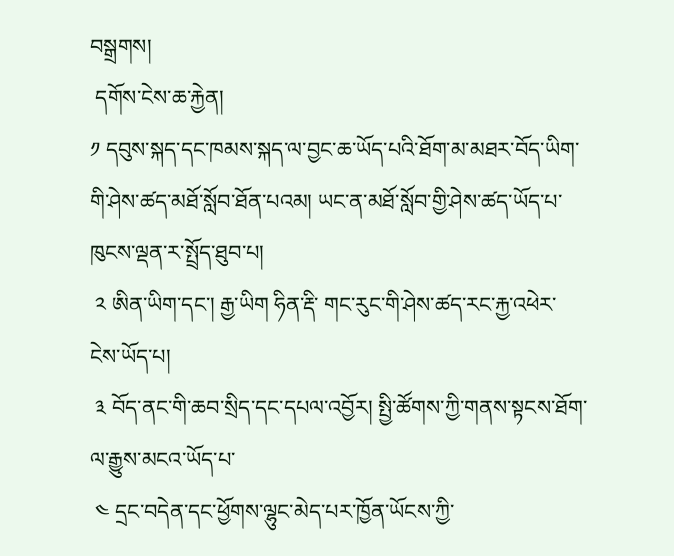བསྒྲགས།
 དགོས་ངེས་ཆ་རྐྱེན།
༡ དབུས་སྐད་དང་ཁམས་སྐད་ལ་བྱང་ཆ་ཡོད་པའི་ཐོག་མ་མཐར་བོད་ཡིག་གི་ཤེས་ཚད་མཐོ་སློབ་ཐོན་པའམ། ཡང་ན་མཐོ་སློབ་གྱི་ཤེས་ཚད་ཡོད་པ་ཁུངས་ལྡན་ར་སྤྲོད་ཐུབ་པ།
 ༢ ཨིན་ཡིག་དང་། རྒྱ་ཡིག ཧིན་རྡི་ གང་རུང་གི་ཤེས་ཚད་རང་རྐྱ་འཕེར་ངེས་ཡོད་པ།
 ༣ བོད་ནང་གི་ཆབ་སྲིད་དང་དཔལ་འབྱོར། སྤྱི་ཚོགས་ཀྱི་གནས་སྟངས་ཐོག་ལ་རྒྱུས་མངའ་ཡོད་པ་
 ༤ དྲང་བདེན་དང་ཕྱོགས་ལྷུང་མེད་པར་ཁྱོན་ཡོངས་ཀྱི་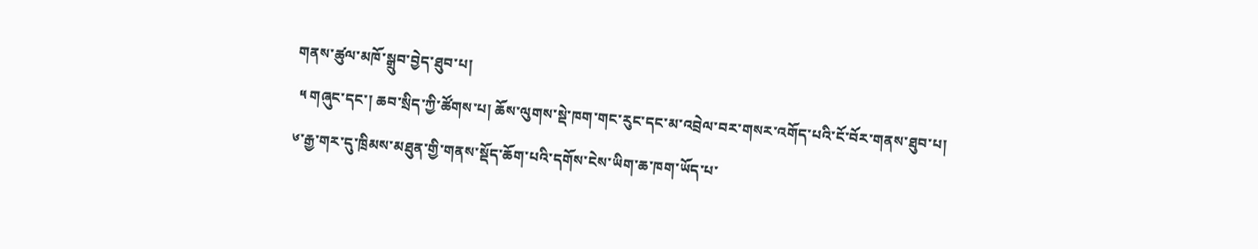གནས་ཚུལ་མཁོ་སྒྲུབ་བྱེད་ཐུབ་པ།
 ༥ གཞུང་དང་། ཆབ་སྲིད་ཀྱི་ཚོགས་པ། ཆོས་ལུགས་སྡེ་ཁག་གང་རུང་དང་མ་འབྲེལ་བར་གསར་འགོད་པའི་ངོ་བོར་གནས་ཐུབ་པ།
༦་རྒྱ་གར་དུ་ཁྲིམས་མཐུན་གྱི་གནས་སྡོད་ཆོག་པའི་དགོས་ངེས་ཡིག་ཆ་ཁག་ཡོད་པ་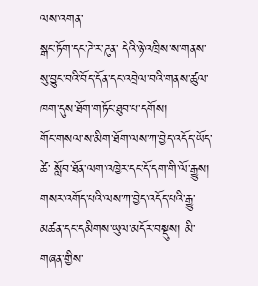ལས་འགན་
སྒང་ཏོག་དང་ཌེ་ར་ཌུན་ དེའི་ཉེ་འཁྲིས་ས་གནས་སུ་བྱུང་བའི་བོད་དོན་དང་འབྲེལ་བའི་གནས་ཚུལ་ཁག་དུས་ཐོག་གཏོང་ཐུབ་པ་དགོས།
གོང་གསལ་ས་མིག་ཐོག་ལས་ཀ་བྱེད་འདོད་ཡོད་ཚེ་ སློབ་ཐོན་ལག་འཁྱེར་དང་དོ་དག་གི་ལོ་རྒྱུས། གསར་འགོད་པའི་ལས་ཀ་བྱེད་འདོད་པའི་རྒྱུ་མཚན་དང་དམིགས་ཡུལ་མདོར་བསྡུས། མི་གཞན་གྱིས་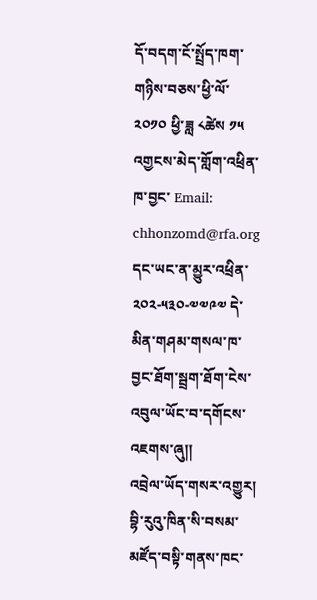དོ་བདག་ངོ་སྤྲོད་ཁག་གཉིས་བཅས་ཕྱི་ལོ་༢༠༡༠ ཕྱི་ཟླ ༨ཚེས ༡༥ འགྱངས་མེད་གློག་འཕྲིན་ཁ་བྱང་ Email: chhonzomd@rfa.org དང་ཡང་ན་མྱུར་འཕྲིན་༢༠༢-༥༣༠-༧༧༩༧ དེ་མིན་གཤམ་གསལ་ཁ་བྱང་ཐོག་སྦྲག་ཐོག་ངེས་འབུལ་ཡོང་བ་དགོངས་འཇགས་ཞུ།།
འབྲེལ་ཡོད་གསར་འགྱུར།
བྷི་རུའུ་ཁིན་སི་བསམ་མཛོད་བསྟི་གནས་ཁང་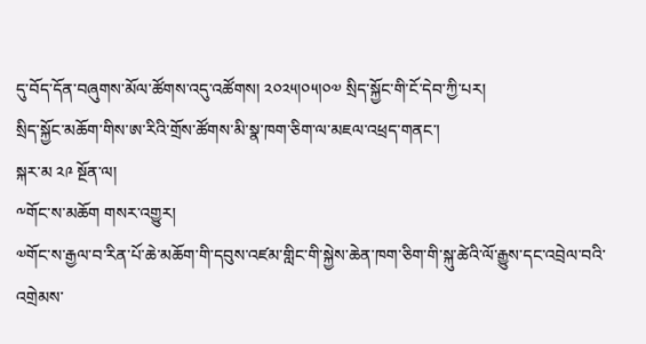དུ་བོད་དོན་བཞུགས་མོལ་ཚོགས་འདུ་འཚོགས། ༢༠༢༥།༠༥།༠༧ སྲིད་སྐྱོང་གི་ངོ་དེབ་ཀྱི་པར།
སྲིད་སྐྱོང་མཆོག་གིས་ཨ་རིའི་གྲོས་ཚོགས་མི་སྣ་ཁག་ཅིག་ལ་མཇལ་འཕྲད་གནང་།
སྐར་མ ༢༩ སྔོན་ལ།
༸གོང་ས་མཆོག གསར་འགྱུར།
༧གོང་ས་རྒྱལ་བ་རིན་པོ་ཆེ་མཆོག་གི་དབུས་འཛམ་གླིང་གི་སྐྱེས་ཆེན་ཁག་ཅིག་གི་སྐུ་ཚེའི་ལོ་རྒྱུས་དང་འབྲེལ་བའི་འགྲེམས་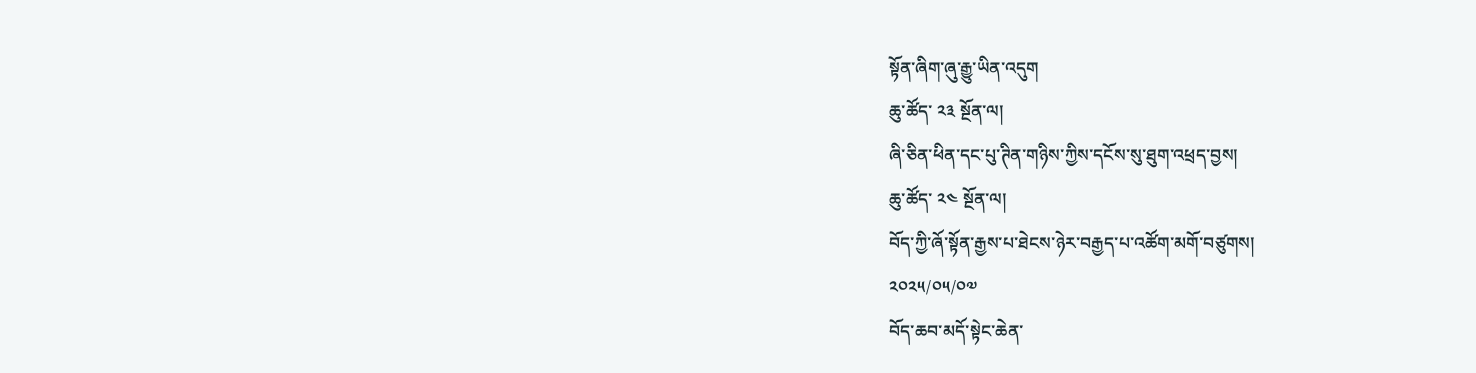སྟོན་ཞིག་ཞུ་རྒྱུ་ཡིན་འདུག
ཆུ་ཚོད་ ༢༣ སྔོན་ལ།
ཞི་ཅིན་ཕིན་དང་པུ་ཊིན་གཉིས་ཀྱིས་དངོས་སུ་ཐུག་འཕྲད་བྱས།
ཆུ་ཚོད་ ༢༤ སྔོན་ལ།
བོད་ཀྱི་ཞོ་སྟོན་རྒྱས་པ་ཐེངས་ཉེར་བརྒྱད་པ་འཚོག་མགོ་བཙུགས།
༢༠༢༥/༠༥/༠༧
བོད་ཆབ་མདོ་སྟེང་ཆེན་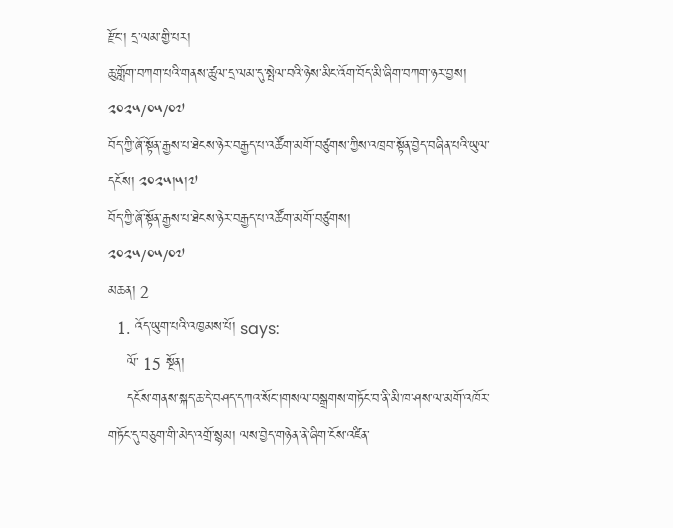རྫོང་། དྲ་ལམ་གྱི་པར།
ཆུ་གློག་བཀག་པའི་གནས་ཚུལ་དྲ་ལམ་དུ་སྤེལ་བའི་ཉེས་མིང་འོག་བོད་མི་ཞིག་བཀག་ཉར་བྱས།
༢༠༢༥/༠༥/༠༧
བོད་ཀྱི་ཞོ་སྟོན་རྒྱས་པ་ཐེངས་ཉེར་བརྒྱད་པ་འཚོག་མགོ་བཙུགས་ཀྱིས་འཁྲབ་སྟོན་བྱེད་བཞིན་པའི་ཡུལ་དངོས། ༢༠༢༥།༥།༧
བོད་ཀྱི་ཞོ་སྟོན་རྒྱས་པ་ཐེངས་ཉེར་བརྒྱད་པ་འཚོག་མགོ་བཙུགས།
༢༠༢༥/༠༥/༠༧
མཆན། 2
  1. འོད་ཡུག་པའི་འཁྱམས་པོ། says:
    ལོ་ 15 སྔོན།
    དངོས་གནས་སྐད་ཆ་དེ་བཤད་དཀའ་སོང་།གསལ་བསྒྲགས་གཏོང་བ་ནི་མི་ཁ་ཤས་ལ་མགོ་འཁོར་གཏོང་དུ་བཅུག་གི་མེད་འགྲོ་སྙམ། ལས་བྱེད་གཉེན་ནེ་ཞིག་ངོས་འཛིན་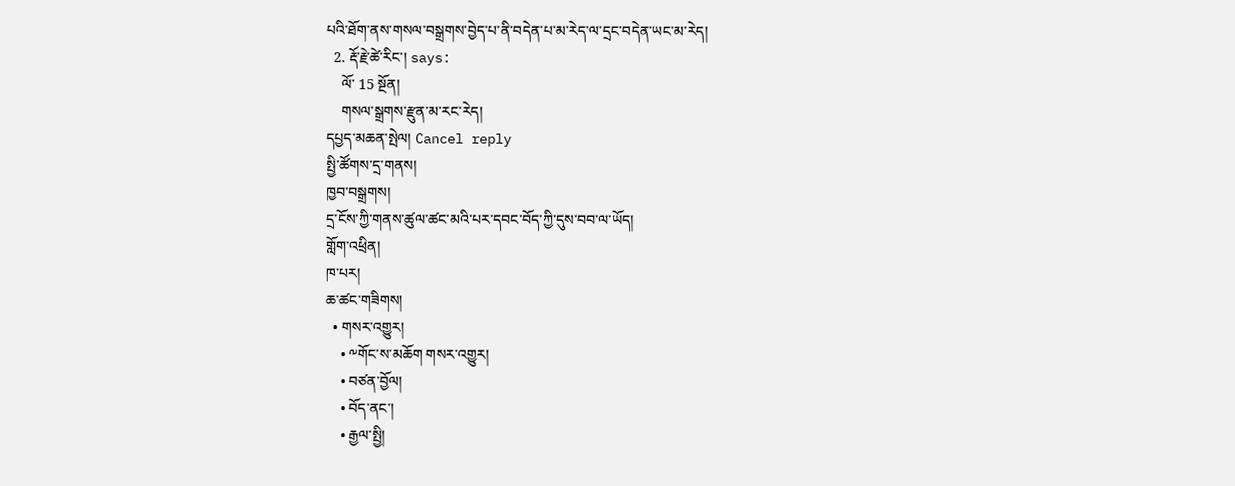པའི་ཐོག་ནས་གསལ་བསྒྲགས་བྱེད་པ་ནི་བདེན་པ་མ་རེད་ལ་དྲང་བདེན་ཡང་མ་རེད།
  2. རྡོ་རྗེ་ཚེ་རིང་། says:
    ལོ་ 15 སྔོན།
    གསལ་སྒྲགས་རྫུན་མ་རང་རེད།
དཔྱད་མཆན་སྤེལ། Cancel reply
སྤྱི་ཚོགས་དྲ་གནས།
ཁྱབ་བསྒྲགས།
དྲ་ངོས་ཀྱི་གནས་ཚུལ་ཚང་མའི་པར་དབང་བོད་ཀྱི་དུས་བབ་ལ་ཡོད།
གློག་འཕྲིན།
ཁ་པར།
ཆ་ཚང་གཟིགས།
  • གསར་འགྱུར།
    • ༸གོང་ས་མཆོག གསར་འགྱུར།
    • བཙན་བྱོལ།
    • བོད་ནང་།
    • རྒྱལ་སྤྱི།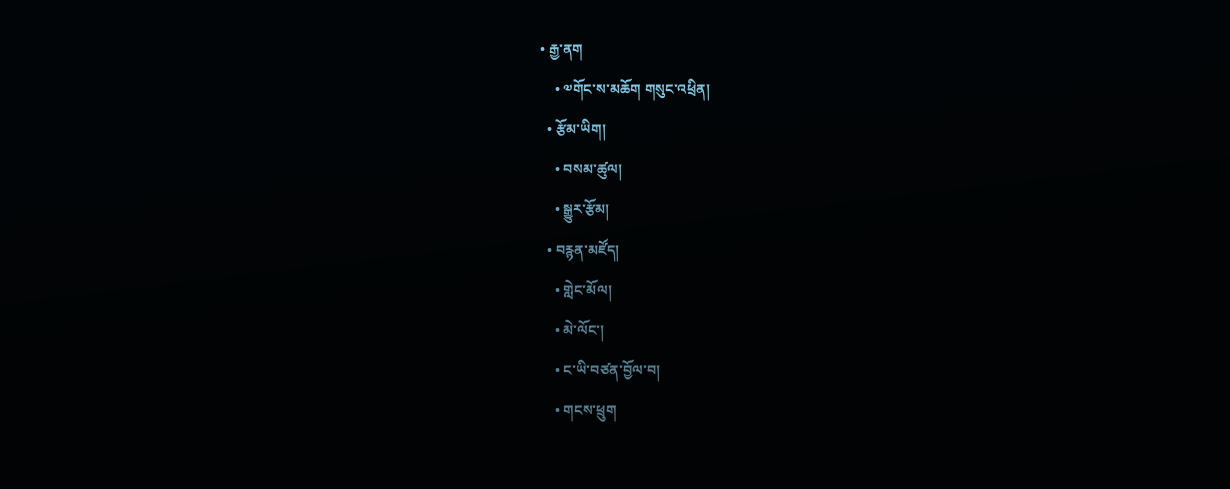• རྒྱ་ནག
    • ༧གོང་ས་མཆོག གསུང་འཕྲིན།
  • རྩོམ་ཡིག།
    • བསམ་ཚུལ།
    • སྒྱུར་རྩོམ།
  • བརྙན་མཛོད།
    • གླེང་མོལ།
    • མེ་ལོང་།
    • ང་ཡི་བཙན་བྱོལ་བ།
    • གངས་ཕྲུག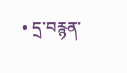• དྲ་བརྙན་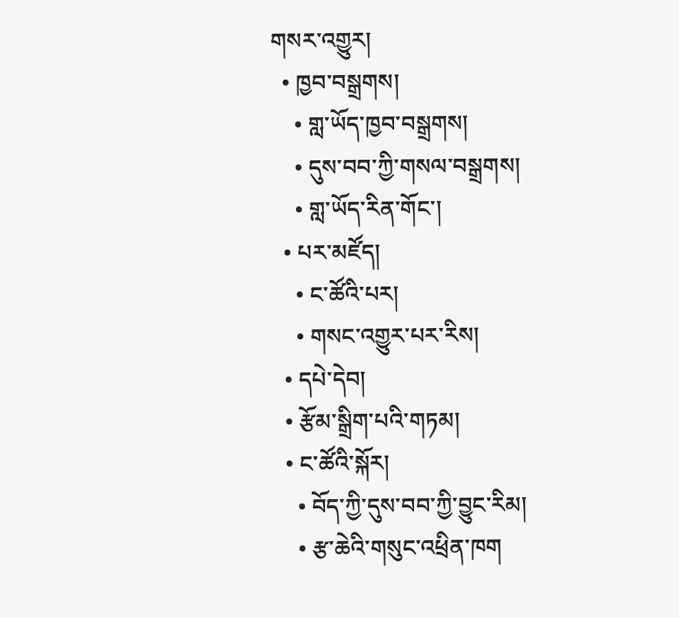གསར་འགྱུར།
  • ཁྱབ་བསྒྲགས།
    • གླ་ཡོད་ཁྱབ་བསྒྲགས།
    • དུས་བབ་ཀྱི་གསལ་བསྒྲགས།
    • གླ་ཡོད་རིན་གོང་།
  • པར་མཛོད།
    • ང་ཚོའི་པར།
    • གསང་འགྱུར་པར་རིས།
  • དཔེ་དེབ།
  • རྩོམ་སྒྲིག་པའི་གཏམ།
  • ང་ཚོའི་སྐོར།
    • བོད་ཀྱི་དུས་བབ་ཀྱི་བྱུང་རིམ།
    • རྩ་ཆེའི་གསུང་འཕྲིན་ཁག